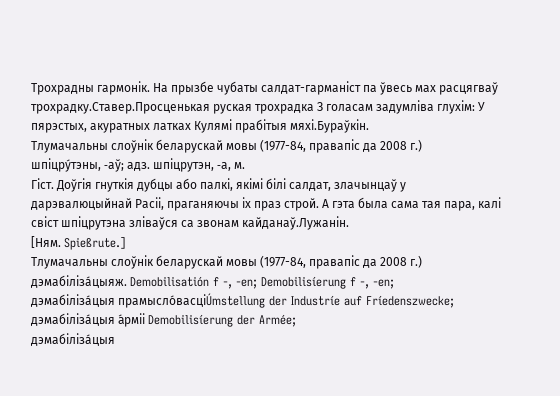Трохрадны гармонік. На прызбе чубаты салдат-гарманіст па ўвесь мах расцягваў трохрадку.Ставер.Просценькая руская трохрадка З голасам задумліва глухім: У пярэстых, акуратных латках Кулямі прабітыя мяхі.Бураўкін.
Тлумачальны слоўнік беларускай мовы (1977-84, правапіс да 2008 г.)
шпіцру́тэны, ‑аў; адз. шпіцрутэн, ‑а, м.
Гіст. Доўгія гнуткія дубцы або палкі, якімі білі салдат, злачынцаў у дарэвалюцыйнай Расіі, праганяючы іх праз строй. А гэта была сама тая пара, калі свіст шпіцрутэна зліваўся са звонам кайданаў.Лужанін.
[Ням. Spießrute.]
Тлумачальны слоўнік беларускай мовы (1977-84, правапіс да 2008 г.)
дэмабіліза́цыяж. Demobilisatión f -, -en; Demobilisíerung f -, -en;
дэмабіліза́цыя прамысло́васціÚmstellung der Industríe auf Fríedenszwecke;
дэмабіліза́цыя а́рміі Demobilisíerung der Armée;
дэмабіліза́цыя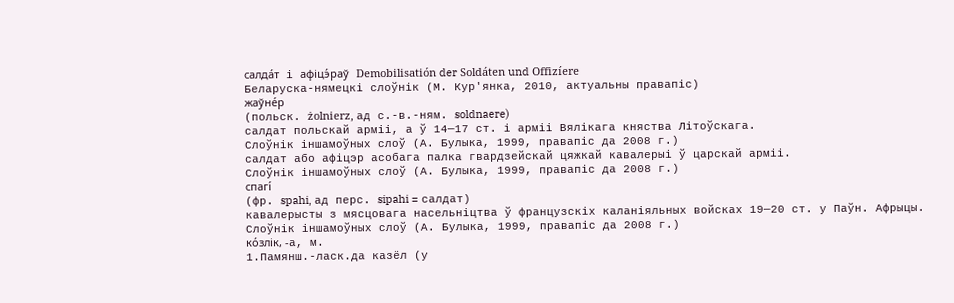салда́т і афіцэ́раў Demobilisatión der Soldáten und Offizíere
Беларуска-нямецкі слоўнік (М. Кур'янка, 2010, актуальны правапіс)
жаўне́р
(польск. żolnierz, ад с.-в.-ням. soldnaere)
салдат польскай арміі, а ў 14—17 ст. і арміі Вялікага княства Літоўскага.
Слоўнік іншамоўных слоў (А. Булыка, 1999, правапіс да 2008 г.)
салдат або афіцэр асобага палка гвардзейскай цяжкай кавалерыі ў царскай арміі.
Слоўнік іншамоўных слоў (А. Булыка, 1999, правапіс да 2008 г.)
спагі́
(фр. spahi, ад перс. sipahi = салдат)
кавалерысты з мясцовага насельніцтва ў французскіх каланіяльных войсках 19—20 ст. у Паўн. Афрыцы.
Слоўнік іншамоўных слоў (А. Булыка, 1999, правапіс да 2008 г.)
ко́злік, ‑а, м.
1.Памянш.-ласк.да казёл (у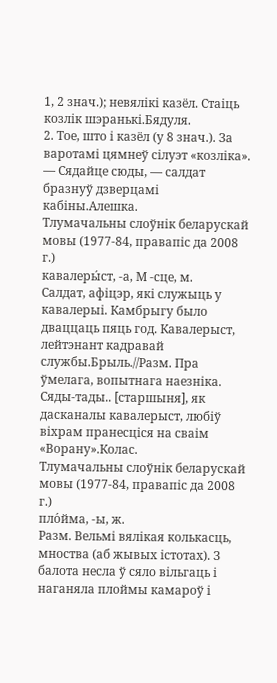1, 2 знач.); невялікі казёл. Стаіць козлік шэранькі.Бядуля.
2. Тое, што і казёл (у 8 знач.). За варотамі цямнеў сілуэт «козліка». — Сядайце сюды, — салдат бразнуў дзверцамі кабіны.Алешка.
Тлумачальны слоўнік беларускай мовы (1977-84, правапіс да 2008 г.)
кавалеры́ст, ‑а, М ‑сце, м.
Салдат, афіцэр, які служыць у кавалерыі. Камбрыгу было дваццаць пяць год. Кавалерыст, лейтэнант кадравай службы.Брыль.//Разм. Пра ўмелага, вопытнага наезніка. Сяды-тады.. [старшыня], як дасканалы кавалерыст, любіў віхрам пранесціся на сваім «Ворану».Колас.
Тлумачальны слоўнік беларускай мовы (1977-84, правапіс да 2008 г.)
пло́йма, ‑ы, ж.
Разм. Вельмі вялікая колькасць, мноства (аб жывых істотах). З балота несла ў сяло вільгаць і наганяла плоймы камароў і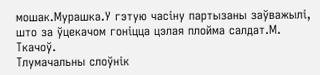мошак.Мурашка.У гэтую часіну партызаны заўважылі, што за ўцекачом гоніцца цэлая плойма салдат.М. Ткачоў.
Тлумачальны слоўнік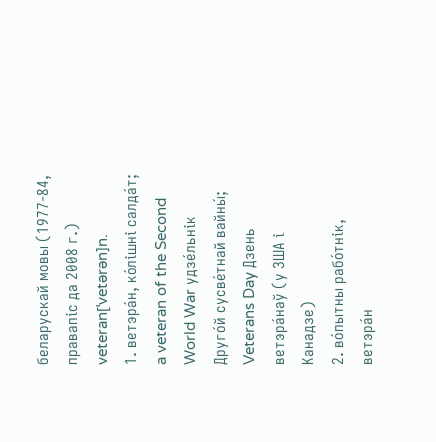беларускай мовы (1977-84, правапіс да 2008 г.)
veteran[ˈvetərən]n.
1. ветэра́н, ко́лішні салда́т;
a veteran of the Second World War удзе́льнік Друго́й сусве́тнай вайны́;
Veterans Day Дзень ветэра́наў (у ЗША і Канадзе)
2. во́пытны рабо́тнік, ветэра́н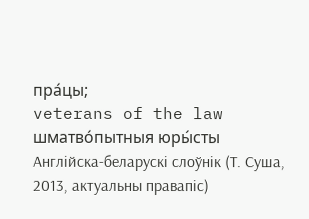пра́цы;
veterans of the law шматво́пытныя юры́сты
Англійска-беларускі слоўнік (Т. Суша, 2013, актуальны правапіс)